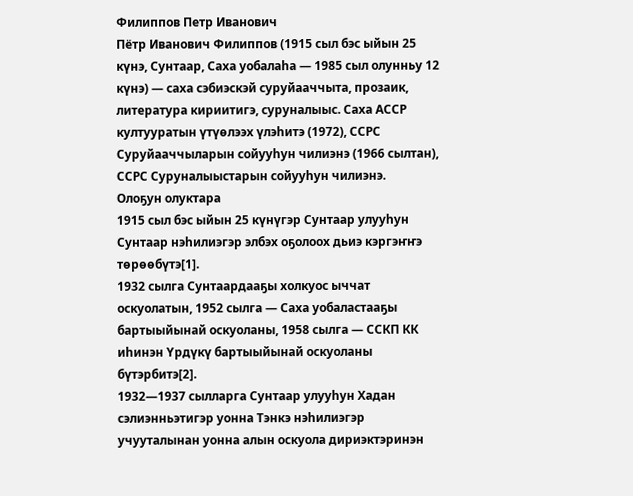Филиппов Петр Иванович
Пётр Иванович Филиппов (1915 сыл бэс ыйын 25 күнэ, Сунтаар, Саха уобалаһа — 1985 сыл олунньу 12 күнэ) — саха сэбиэскэй суруйааччыта, прозаик, литература кириитигэ, суруналыыс. Саха АССР култууратын үтүөлээх үлэһитэ (1972), ССРС Суруйааччыларын сойууһун чилиэнэ (1966 сылтан), ССРС Суруналыыстарын сойууһун чилиэнэ.
Олоҕун олуктара
1915 сыл бэс ыйын 25 күнүгэр Сунтаар улууһун Сунтаар нэһилиэгэр элбэх оҕолоох дьиэ кэргэҥҥэ төрөөбүтэ[1].
1932 сылга Сунтаардааҕы холкуос ыччат оскуолатын, 1952 сылга — Саха уобаластааҕы бартыыйынай оскуоланы, 1958 сылга — ССКП КК иһинэн Үрдүкү бартыыйынай оскуоланы бүтэрбитэ[2].
1932—1937 сылларга Сунтаар улууһун Хадан сэлиэнньэтигэр уонна Тэнкэ нэһилиэгэр учууталынан уонна алын оскуола дириэктэринэн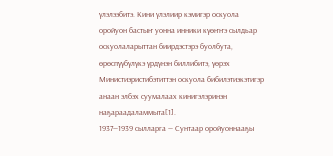үлэлээбитэ. Кини үлэлиир кэмигэр оскуола оройуон бастыҥ уонна инники күөҥҥэ сылдьар оскуолаларыттан биирдэстэрэ буолбута, өрөспүүбүлүкэ үрдүнэн биллибитэ, үөрэх Министиэристибэтиттэн оскуола бибилэтиэкэтигэр анаан элбэх суумалаах кинигэлэринэн наҕараадаламмыта[1].
1937—1939 сылларга — Сунтаар оройуоннааҕы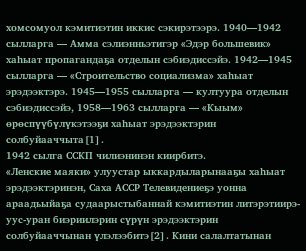хомсомуол кэмитиэтин иккис сэкирэтээрэ. 1940—1942 сылларга — Амма сэлиэнньэтигэр «Эдэр большевик» хаһыат пропагандаҕа отделын сэбиэдиссэйэ. 1942—1945 сылларга — «Строительство социализма» хаһыат эрэдээктэрэ. 1945—1955 сылларга — култуура отделын сэбиэдиссэйэ, 1958—1963 сылларга — «Кыым» өрөспүүбүлүкэтээҕи хаһыат эрэдээктэрин солбуйааччыта[1].
1942 сылга ССКП чилиэнинэн киирбитэ.
«Ленские маяки» улуустар ыккардыларынааҕы хаһыат эрэдээктэринэн, Саха АССР Телевидениеҕэ уонна араадьыйаҕа судаарыстыбаннай кэмитиэтин литэрэтиирэ-уус-уран биэриилэрин сүрүн эрэдээктэрин солбуйааччынан үлэлээбитэ[2]. Кини салалтатынан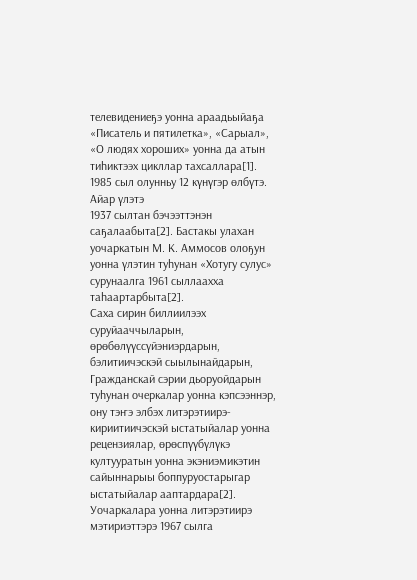телевидениеҕэ уонна араадьыйаҕа «Писатель и пятилетка», «Сарыал», «О людях хороших» уонна да атын тиһиктээх цикллар тахсаллара[1].
1985 сыл олунньу 12 күнүгэр өлбүтэ.
Айар үлэтэ
1937 сылтан бэчээттэнэн саҕалаабыта[2]. Бастакы улахан уочаркатын М. К. Аммосов олоҕун уонна үлэтин туһунан «Хотугу сулус» сурунаалга 1961 сыллаахха таһаартарбыта[2].
Саха сирин биллиилээх суруйааччыларын, өрөбөлүүссүйэниэрдарын, бэлитиичэскэй сыылынайдарын, Гражданскай сэрии дьоруойдарын туһунан очеркалар уонна кэпсээннэр, ону тэҥэ элбэх литэрэтиирэ-кириитиичэскэй ыстатыйалар уонна рецензиялар, өрөспүүбүлүкэ култууратын уонна экэниэмикэтин сайыннарыы боппуруостарыгар ыстатыйалар ааптардара[2]. Уочаркалара уонна литэрэтиирэ мэтириэттэрэ 1967 сылга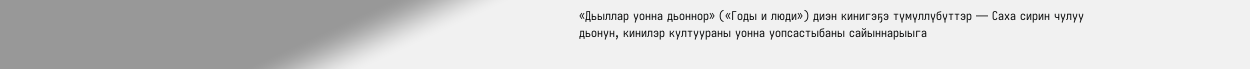«Дьыллар уонна дьоннор» («Годы и люди») диэн кинигэҕэ түмүллүбүттэр — Саха сирин чулуу дьонун, кинилэр култуураны уонна уопсастыбаны сайыннарыыга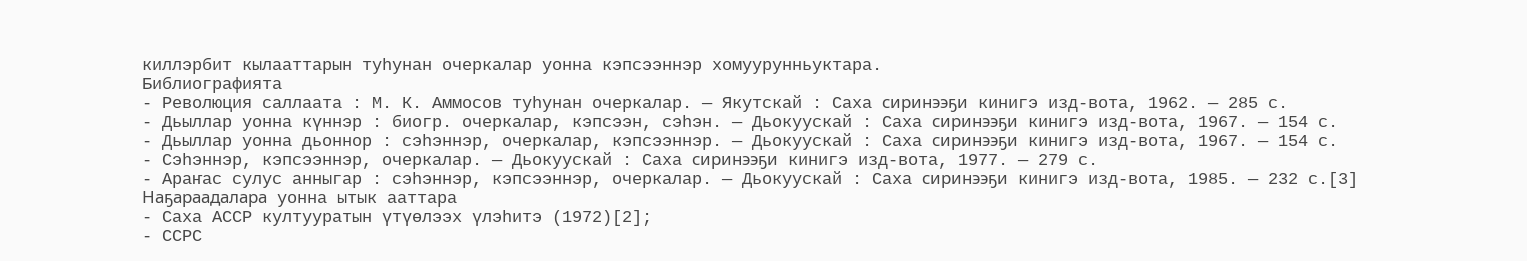киллэрбит кылааттарын туһунан очеркалар уонна кэпсээннэр хомуурунньуктара.
Библиографията
- Революция саллаата : М. К. Аммосов туһунан очеркалар. — Якутскай : Саха сиринээҕи кинигэ изд-вота, 1962. — 285 с.
- Дьыллар уонна күннэр : биогр. очеркалар, кэпсээн, сэһэн. — Дьокуускай : Саха сиринээҕи кинигэ изд-вота, 1967. — 154 с.
- Дьыллар уонна дьоннор : сэһэннэр, очеркалар, кэпсээннэр. — Дьокуускай : Саха сиринээҕи кинигэ изд-вота, 1967. — 154 с.
- Сэһэннэр, кэпсээннэр, очеркалар. — Дьокуускай : Саха сиринээҕи кинигэ изд-вота, 1977. — 279 с.
- Араҥас сулус анныгар : сэһэннэр, кэпсээннэр, очеркалар. — Дьокуускай : Саха сиринээҕи кинигэ изд-вота, 1985. — 232 с.[3]
Наҕараадалара уонна ытык ааттара
- Саха АССР култууратын үтүөлээх үлэһитэ (1972)[2];
- ССРС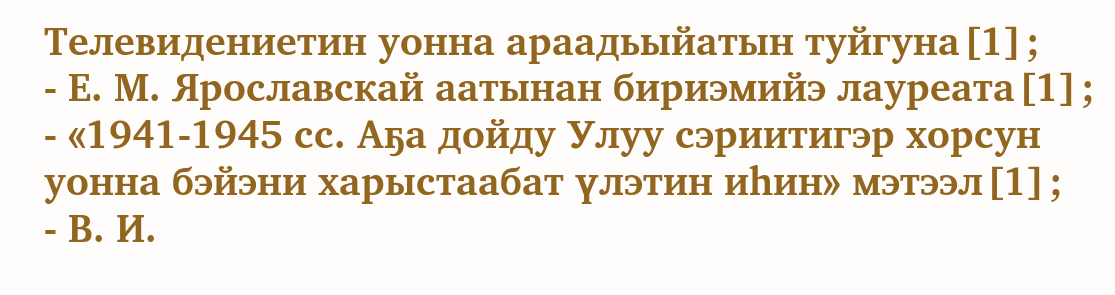Телевидениетин уонна араадьыйатын туйгуна[1];
- Е. М. Ярославскай аатынан бириэмийэ лауреата[1];
- «1941-1945 сс. Аҕа дойду Улуу сэриитигэр хорсун уонна бэйэни харыстаабат үлэтин иһин» мэтээл[1];
- В. И.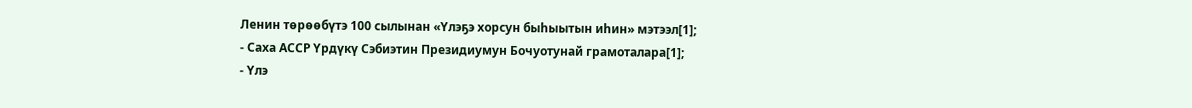Ленин төрөөбүтэ 100 сылынан «Үлэҕэ хорсун быһыытын иһин» мэтээл[1];
- Саха АССР Үрдүкү Сэбиэтин Президиумун Бочуотунай грамоталара[1];
- Үлэ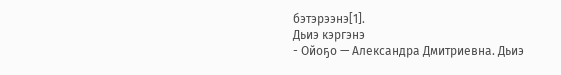бэтэрээнэ[1].
Дьиэ кэргэнэ
- Ойоҕо — Александра Дмитриевна. Дьиэ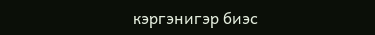кэргэнигэр биэс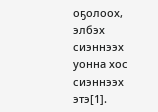оҕолоох, элбэх сиэннээх уонна хос сиэннээх этэ[1].